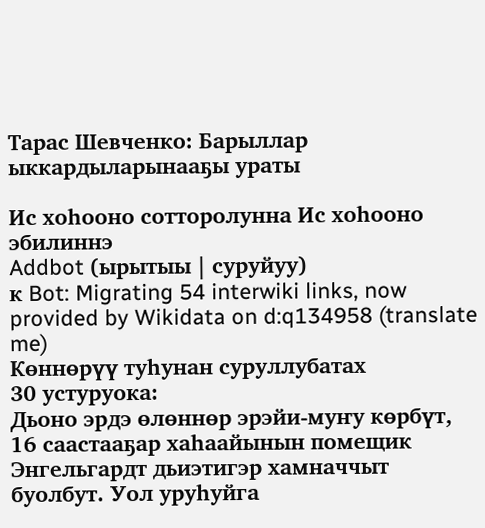Тарас Шевченко: Барыллар ыккардыларынааҕы ураты

Ис хоһооно сотторолунна Ис хоһооно эбилиннэ
Addbot (ырытыы | суруйуу)
к Bot: Migrating 54 interwiki links, now provided by Wikidata on d:q134958 (translate me)
Көннөрүү туһунан суруллубатах
30 устуруока:
Дьоно эрдэ өлөннөр эрэйи-муҥу көрбүт, 16 саастааҕар хаһаайынын помещик Энгельгардт дьиэтигэр хамначчыт буолбут. Уол уруһуйга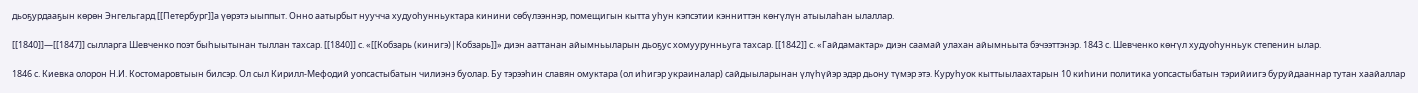дьоҕурдааҕын көрөн Энгельгард [[Петербург]]а үөрэтэ ыыппыт. Онно аатырбыт нуучча худуоһунньуктара кинини сөбүлээннэр, помещигын кытта уһун кэпсэтии кэнниттэн көҥүлүн атыылаһан ылаллар.

[[1840]]—[[1847]] сылларга Шевченко поэт быһыытынан тыллан тахсар. [[1840]] с. «[[Кобзарь (кинигэ)|Кобзарь]]» диэн ааттанан айымньыларын дьоҕус хомуурунньуга тахсар. [[1842]] с. «Гайдамактар» диэн саамай улахан айымньыта бэчээттэнэр. 1843 с. Шевченко көҥүл худуоһунньук степенин ылар.

1846 с. Киевка олорон Н.И. Костомаровтыын билсэр. Ол сыл Кирилл-Мефодий уопсастыбатын чилиэнэ буолар. Бу тэрээһин славян омуктара (ол иһигэр украиналар) сайдыыларынан үлүһүйэр эдэр дьону түмэр этэ. Куруһуок кыттыылаахтарын 10 киһини политика уопсастыбатын тэрийиигэ буруйдааннар тутан хаайаллар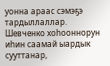уонна араас сэмэҕэ тардыллаллар. Шевченко хоһооннорун иһин саамай ыардык сууттанар,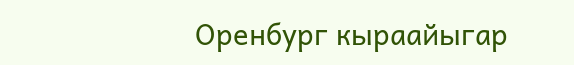Оренбург кыраайыгар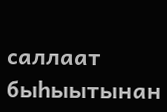саллаат быһыытынан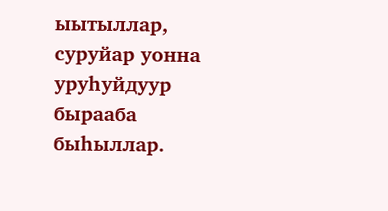ыытыллар, суруйар уонна уруһуйдуур бырааба быһыллар.